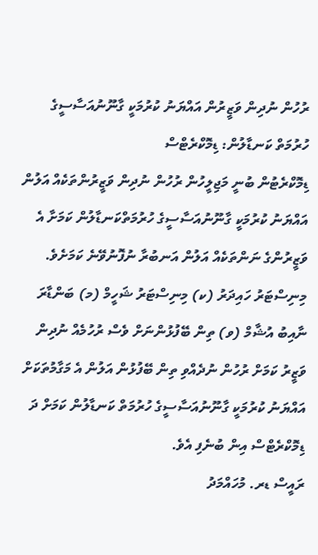ރުހުން ނުދިން ވަޒީރުން އައްޔަނު ކުރުމަކީ ގާނޫނުއަސާސީގެ ހުރުމަތް ކަނޑާލުން: ޑިމޮކްރެޓްސް
ޑިމޮކްރެޓުން ބުނީ މަޖިލީހުން ރުހުން ނުދިން ވަޒީރުންތަކެއް އަލުން އައްޔަނު ކުރުމަކީ ގާނޫނުއަސާސީގެ ހުރުމަތްކަނޑާލުން ކަމަށާ އެ ވަޒީރުންގެ ނަންތަކެއް އަލުން އަނބުރާ ނުފޮނުވޭނެ ކަމަށެވެ.
މިނިސްޓަރު ހައިދަރު (ކ) މިނިސްޓަރު ޝަހީމް (މ) ބަންޑާރަ ނާއިބު އުޝާމް (ވ) ތިން ބޭފުޅުންނަށް ވެސް ރުހުމެއް ނުދިން
ވަޒީރު ކަމަށް ރުހުން ނުދެއްވި ތިން ބޭފުޅުން އަލުން އެ މަގާމުތަކަށް އައްޔަނު ކުރުމަކީ ގާނޫނުއަސާސީގެ ހުރުމަތް ކަނޑާލުން ކަމަށް ދަ ޑިމޮކްރެޓްސް އިން ބުނެފި އެވެ.
ރައީސް ޑރ. މުހައްމަދު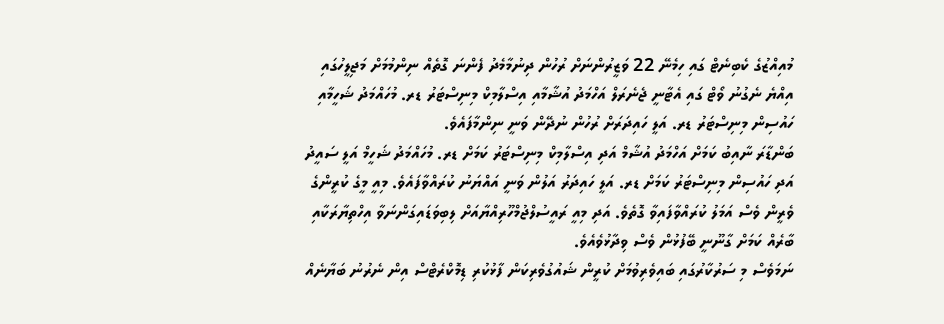މުއިއްޒުގެ ކެބިނެޓް ގައި ހިމެނޭ 22 ވަޒީރުންނަށް ރުހުން ދިނުމާމެދު ފެންނަ ގޮތެއް ނިންމުމަށް މަޖިލީހުގައި އިއްޔެ ނެގުނު ވޯޓް ގައި އެޓާނީ ޖެނެރަލް އަހްމަދު އުޝާމާއި އިސްލާމިކް މިނިސްޓަރު ޑރ. މުހައްމަދު ޝަހީމާއި ހައުސިން މިނިސްޓަރު ޑރ. އަލީ ހައިދަރަށް ރުހުން ނުދޭން ވަނީ ނިންމާފައެވެ.
ބަންޑާރަ ނާއިބު ކަމަށް އަހްމަދު އުޝާމް އަދި އިސްލާމިކް މިނިސްޓަރު ކަމަށް ޑރ. މުހައްމަދު ޝަހީމް އަލީ ސައީދު އަދި ހައުސިން މިނިސްޓަރު ކަމަށް ޑރ. އަލީ ހައިދަރު އަލުން ވަނީ އައްޔަނު ކުރައްވާފައެވެ. މިއީ މީގެ ކުރީންގެ ވެރީން ވެސް އަމަލު ކުރައްވާފައިވާ ގޮތެވެ. އަދި މިއީ ރައީސުލްޖުމްހޫރިއްޔާއަށް ލިބިވަޑައިގަންނަވާ އިހްތިޔާރަކާއި ބާރެއް ކަމަށް ގާނޫނީ ބޭފުޅުން ވެސް ވިދާޅުވެއެވެ.
ނަމަވެސް މި ސަރުކާރުގައި ބައިވެރިވުމަށް ކުރީން ޝައުގުވެރިކަން ފާޅުކުރި ޑިމޮކްރެޓްސް އިން ނެރުނު ބަޔާނެއް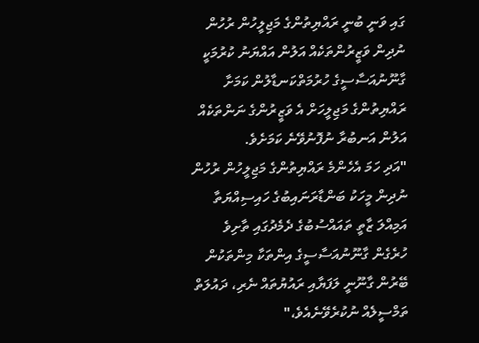ގައި ވަނީ ބުނީ ރައްޔިތުންގެ މަޖިލީހުން ރުހުން ނުދިން ވަޒީރުންތަކެއް އަލުން އައްޔަނު ކުރުމަކީ ގާނޫނުއަސާސީގެ ހުރުމަތްކަނޑާލުން ކަމަށާ ރައްޔިތުންގެ މަޖިލީހަށް އެ ވަޒީރުންގެ ނަންތަކެއް އަލުން އަނބުރާ ނުފޮނުވޭނެ ކަމަށެވެ.
"އަދި ހަމަ އެހެންމެ ރައްޔިތުންގެ މަޖިލީހުން ރުހުން ނުދިން މީހަކު ބަންޑާރަނައިބުގެ ހައިސިއްޔަތާ އަމިއްލަ ޒާތީ ތައައްސުބުގެ ދެމެދުގައި ތާށިވެ ހުރެގެން ގާނޫނުއަސާސީގެ އިންތަކާ މިންތަކުން ބޭރުން ގާނޫނީ ލަފަޔާއި ރައުޔުތައް ނެރި، ދައުލަތް ތަމްސީލެއް ނުކުރެވޭނެއެވެ،"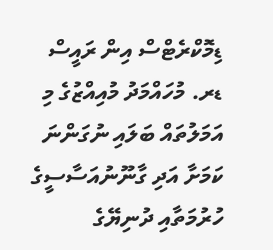ޑިމޮކްރެޓްސް އިން ރައީސް ޑރ. މުހައްމަދު މުއިއްޒުގެ މި އަމަލުތައް ބަލައި ނުގަންނަ ކަމަށާ އަދި ގާނޫނުއަސާސީގެ ހުރުމަތާއި ދުނިޔޭގެ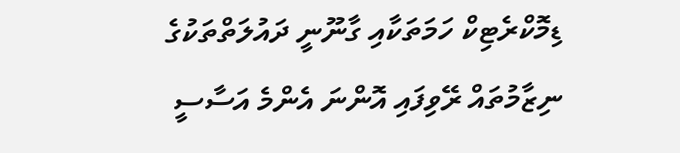ޑިމޮކްރެޓިކް ހަމަތަކާއި ގާނޫނީ ދައުލަތްތަކުގެ ނިޒާމުތައް ރޭވިފައި އޮންނަ އެންމެ އަސާސީ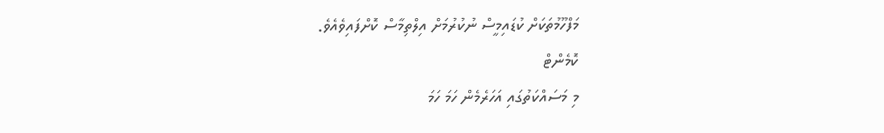މަފްހޫމުތަކަށް ކުޑައިމީސް ނުކުރުމަށް އިލްތިމާސް ކޮށްފައިވެއެވެ.
ކޮމެންޓް
މި މަސައްކަތުގައި އަހަރެމެން ހަމަ ހަމަ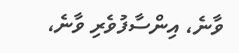ވާނެ، އިންސާފުވެރި ވާނެ،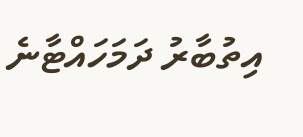އިތުބާރު ދަމަހައްޓާނެ